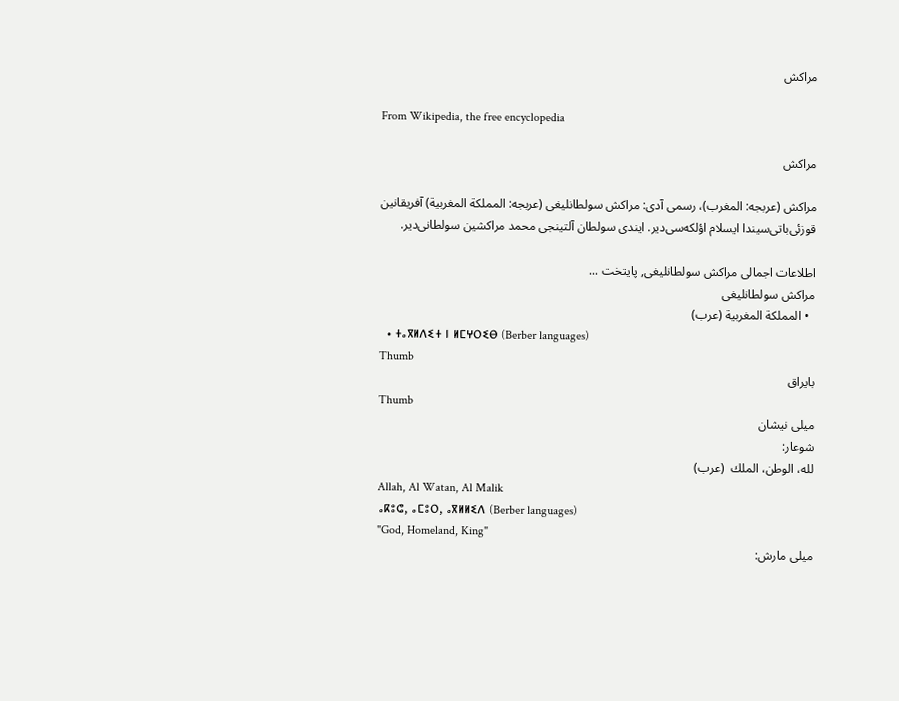مراکش

From Wikipedia, the free encyclopedia

مراکش

مراکش (عربجه: المغرب)، رسمی آدی: مراکش سولطانلیغی (عربجه: المملكة المغربية) آفریقانین قوزئی‌باتی‌سیندا ایسلام اؤلکه‌سی‌دیر. ایندی سولطان آلتینجی محمد مراکشین سولطانی‌دیر.

اطلاعات اجمالی مراکش سولطانلیغی, پایتخت ...
مراکش سولطانلیغی
  • المملكة المغربية (عرب)
  • ⵜⴰⴳⵍⴷⵉⵜ ⵏ ⵍⵎⵖⵔⵉⴱ (Berber languages)
Thumb
بایراق
Thumb
میلی نیشان
شوعار:
لله، الوطن، الملك  (عرب)
Allah, Al Watan, Al Malik
ⴰⴽⵓⵛ, ⴰⵎⵓⵔ, ⴰⴳⵍⵍⵉⴷ (Berber languages)
"God, Homeland, King"
میلی مارش: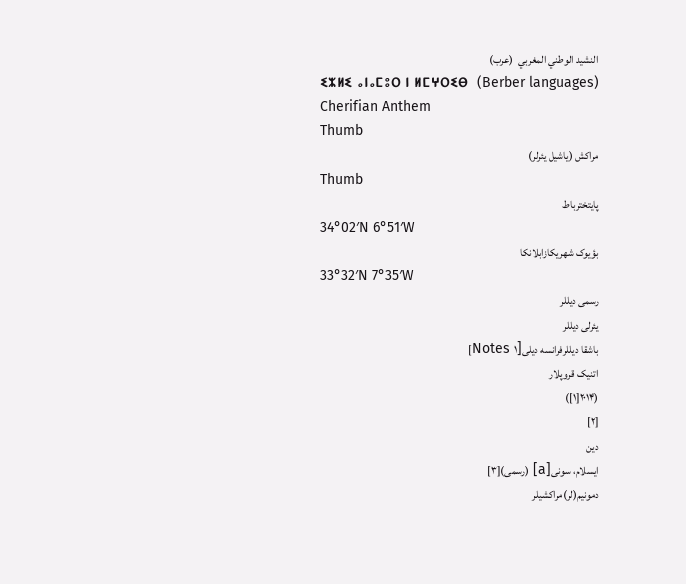النشيد الوطني المغربي  (عرب)
ⵉⵣⵍⵉ ⴰⵏⴰⵎⵓⵔ ⵏ ⵍⵎⵖⵔⵉⴱ  (Berber languages)
Cherifian Anthem
Thumb
مراکش (یاشیل یئرلر)
Thumb
پایتخترباط
34°02′N 6°51′W
بؤیوک شهریکازابلانکا
33°32′N 7°35′W
رسمی دیللر
یئرلی دیللر
باشقا دیللرفرانسه دیلی[Notes ۱]
اتنیک قروپلار
(۲۰۱۴[۱])
[۲]
دین
ایسلام، سونی[a] (رسمی)[۳]
دمونیم(لر)مراکشیلر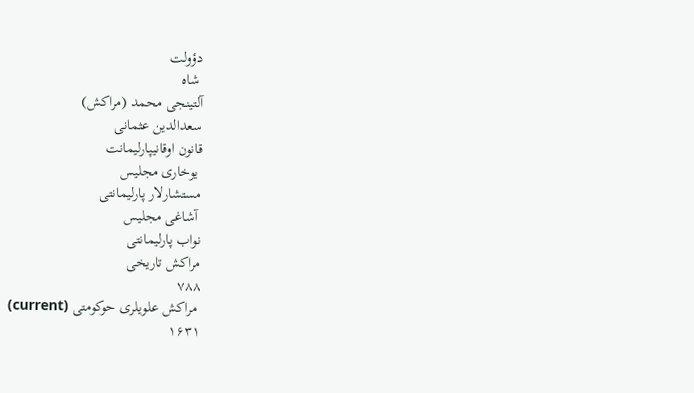دؤولت
 شاه
آلتینجی محمد (مراکش)
سعدالدین عثمانی
قانون اوقانیپارلیمانت
 یوخاری مجلیس
مستشارلار پارلیمانتی
 آشاغی مجلیس
نواب پارلیمانتی
مراکش تاریخی
۷۸۸
 مراکش علویلری حوکومتی (current)
۱۶۳۱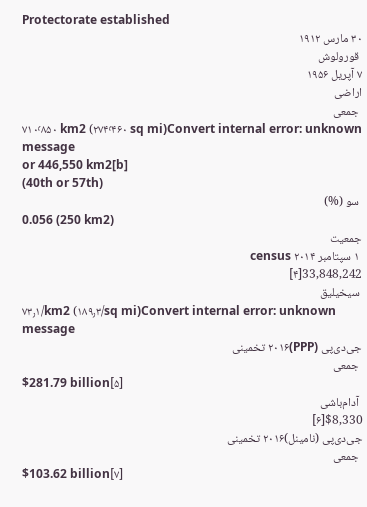Protectorate established
۳۰ مارس ۱۹۱۲
 قورولوش
۷ آپریل ۱۹۵۶
اراضی
 جمعی
۷۱۰٬۸۵۰ km2 (۲۷۴٬۴۶۰ sq mi)Convert internal error: unknown message
or 446,550 km2[b]
(40th or 57th)
 سو (%)
0.056 (250 km2)
جمعیت
 ۱ سپتامبر ۲۰۱۴ census
33,848,242[۴]
 سیخیلیق
۷۳٫۱/km2 (۱۸۹٫۳/sq mi)Convert internal error: unknown message
جی‌دی‌پی (PPP)۲۰۱۶ تخمینی
 جمعی
$281.79 billion[۵]
 آدام‌باشی
$8,330[۶]
جی‌دی‌پی (نامینل)۲۰۱۶ تخمینی
 جمعی
$103.62 billion[۷]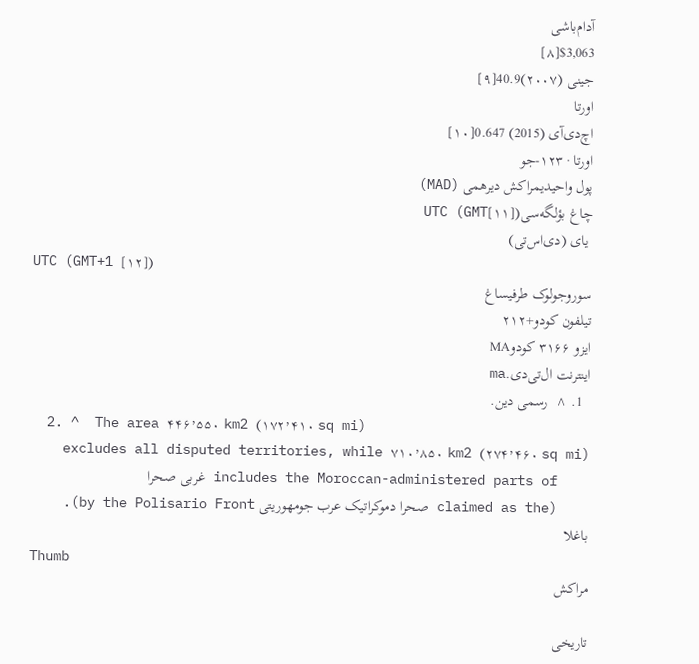آدام‌باشی
$3,063[۸]
جینی (۲۰۰۷)40.9[۹]
اورتا
اچ‌دی‌آی (2015) 0.647[۱۰]
اورتا · ۱۲۳-جو
پول واحیدیمراکش دیرهمی (MAD)
چاغ بؤلگه‌سیUTC (GMT[۱۱])
 یای (دی‌اس‌تی)
UTC (GMT+1 [۱۲])
سوروجولوک طرفیساغ
تیلفون کودو+۲۱۲
ایزو ۳۱۶۶ کودوMA
اینترنت ال‌تی‌دی.ma
  1. ^  رسمی دین.
  2. ^  The area ۴۴۶٬۵۵۰ km2 (۱۷۲٬۴۱۰ sq mi)
    excludes all disputed territories, while ۷۱۰٬۸۵۰ km2 (۲۷۴٬۴۶۰ sq mi)
    includes the Moroccan-administered parts of غربی صحرا
    (claimed as the صحرا دموکراتیک عرب جومهوریتی by the Polisario Front).
باغلا
Thumb
مراکش

تاریخی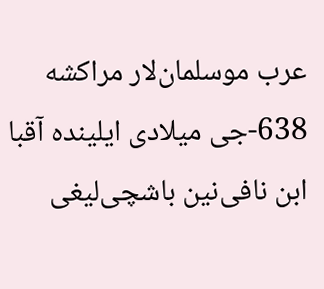عرب موسلمان‌لار مراکشه 638-جی میلادی ایلینده آقبا ابن نافی‌نین باشچی‌لیغی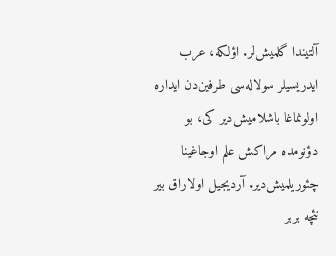آلتیندا گلمیش‌لر. اؤلکه، عرب ایدریسیلر سولاله‌سی طرفین‌دن ایداره اولونماغا باشلامیش‌دیر کی، بو دؤنومده مراکش علم اوجاغینا چئوریلمیش‌دیر. آردیجیل اولا‌راق بیر نئچه بربر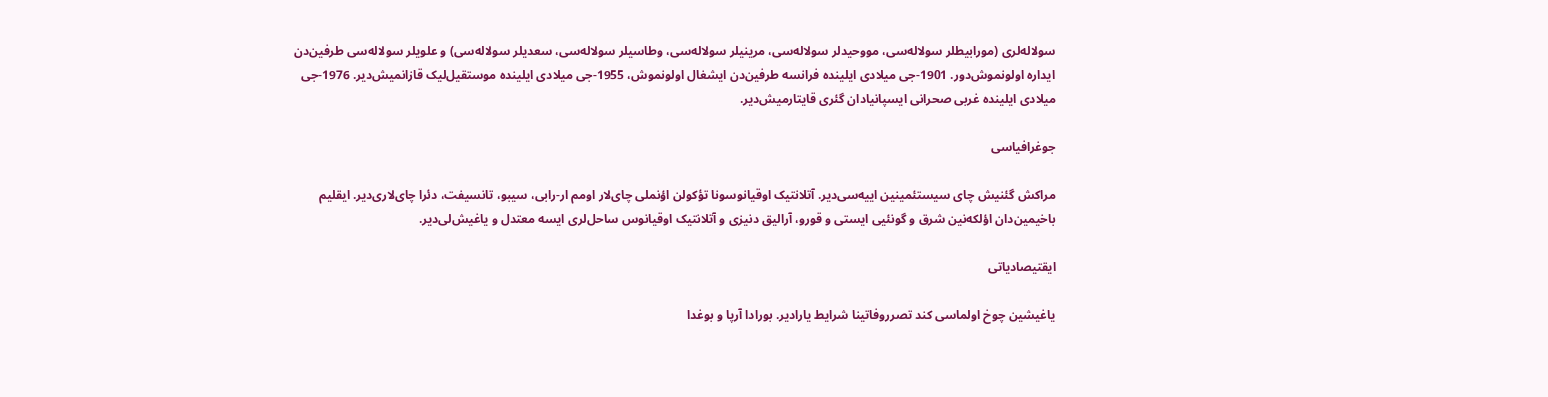سولاله‌لری (مورابیطلر سولاله‌سی، مووحیدلر سولاله‌سی، مرینیلر سولاله‌سی، وطاسیلر سولاله‌سی، سعدیلر سولاله‌سی) و علویلر سولاله‌سی طرفین‌دن ایداره اولونموش‌دور. 1901-جی میلادی ایلینده فرانسه طرفین‌دن ایشغال اولونموش، 1955-جی میلادی ایلینده موستقیل‌لیک قازانمیش‌دیر. 1976-جی میلادی ایلینده غربی صحرانی ایسپانیادان گئری قایتارمیش‌دیر.

جوغرافیاسی

مراکش گئنیش چای سیستئمینین اییه‌سی‌دیر. آتلانتیک اوقیانوسونا تؤکولن اؤنملی چای‌لار اومم ار-رابی، سیبو، تانسیفت، دئرا چای‌لاری‌دیر. ایقلیم باخیمین‌دان اؤلکه‌نین شرق و گونئیی ایستی و قورو، آرا‌لیق دنیزی و آتلانتیک اوقیانوس ساحل‌لری ایسه معتدل و یاغیش‌لی‌دیر.

ایقتیصادیاتی

یاغیشین چوخ اولماسی کند تصرروفاتینا شرایط یارا‌دیر. بورادا آرپا و بوغدا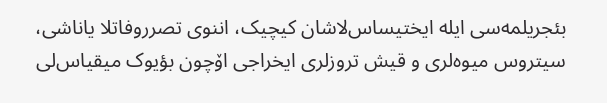بئجریلمه‌سی ایله ایختیساس‌لاشان کیچیک، اننوی تصرروفاتلا یاناشی، سیتروس میوه‌لری و قیش تروزلری ایخراجی اۆچون بؤیوک میقیاس‌لی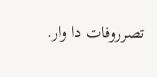تصرروفات دا وار.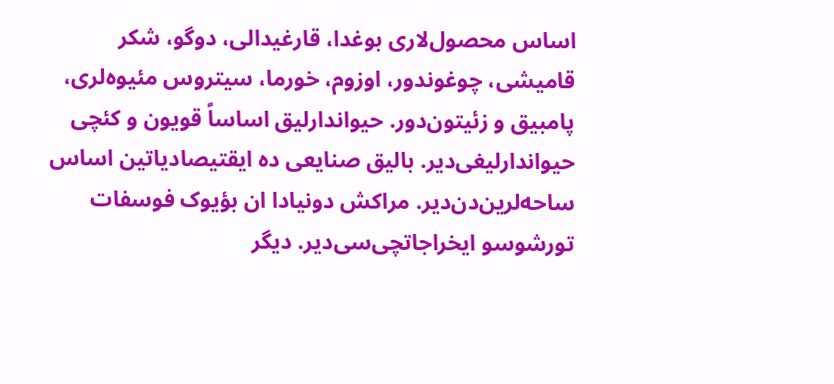اساس محصول‌لاری بوغدا، قارغیدا‌لی، دوگو، شکر قامیشی، چوغوندور، اوزوم، خورما، سیتروس مئیوه‌لری، پامبیق و زئیتون‌دور. حیواندارلیق اساساً قویون و کئچی حیواندارلیغی‌دیر. بالیق صنایعی ده ایقتیصادیاتین اساس ساحه‌لرین‌دن‌دیر. مراکش دونیادا ان بؤیوک فوسفات تورشوسو ایخراجاتچی‌سی‌دیر. دیگر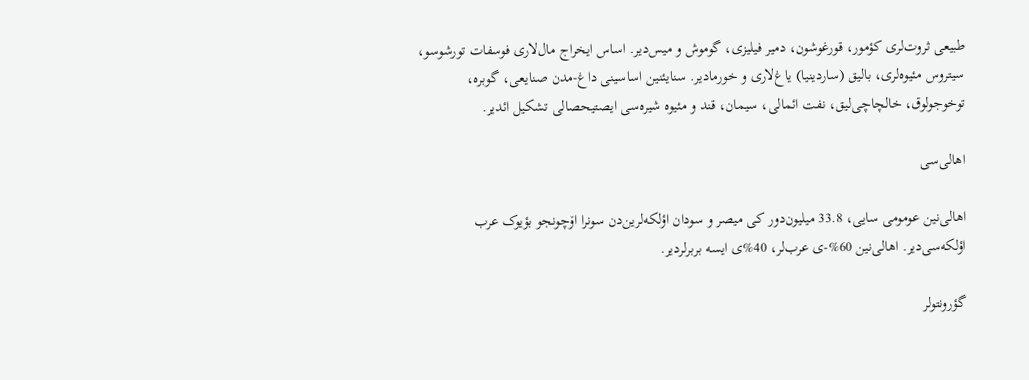طبیعی ثروت‌لری کؤمور، قورغوشون، دمیر فیلیزی، گوموش و میس‌دیر. اساس ایخراج مال‌لاری فوسفات تورشوسو، سیتروس مئیوه‌لری، بالیق (ساردینیا) یاغ‌لاری و خورما‌دیر. سنایئنین اساسینی داغ-مدن صنایعی، گوبره، توخوجولوق، خالچاچی‌لیق، نفت ائما‌لی، سیمان، قند و مئیوه شیره‌سی ایصتیحصالی تشکیل ائدیر.

اها‌لی‌سی

اها‌لی‌نین عومومی سایی، 33.8 میلیون‌دور کی میصر و سودان اؤلکه‌لرین‌دن سونرا اۆچونجو بؤیوک عرب اؤلکه‌سی‌دیر. اها‌لی‌نین 60%-ی عرب‌لر، 40%ی ایسه بربرلردیر.

گؤرونتولر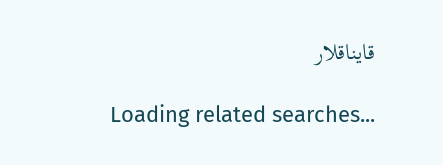قایناقلار

Loading related searches...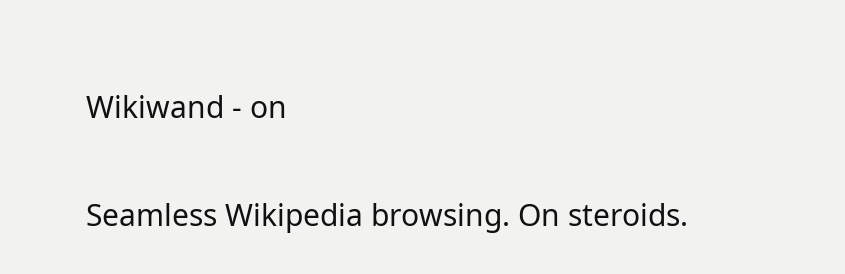Wikiwand - on

Seamless Wikipedia browsing. On steroids.